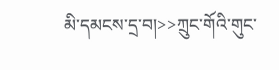མི་དམངས་དྲ་བ།>>ཀྲུང་གོའི་གུང་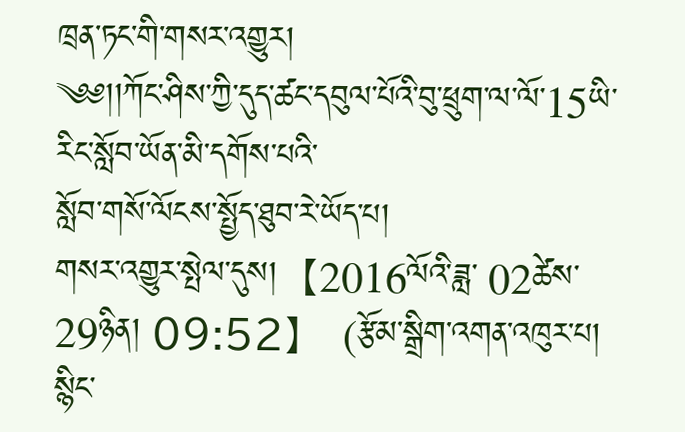ཁྲན་ཏང་གི་གསར་འགྱུར།
༄༅།།ཀོང་ཤིས་ཀྱི་དུད་ཚང་དབུལ་པོའི་བུ་ཕྲུག་ལ་ལོ་15ཡི་རིང་སློབ་ཡོན་མི་དགོས་པའི་
སློབ་གསོ་ལོངས་སྤྱོད་ཐུབ་རེ་ཡོད་པ།
གསར་འགྱུར་སྤེལ་དུས།  【2016ལོའི་ཟླ་ 02ཚེས་29ཉིན། 09:52】   (རྩོམ་སྒྲིག་འགན་འཁུར་པ། སྙིང་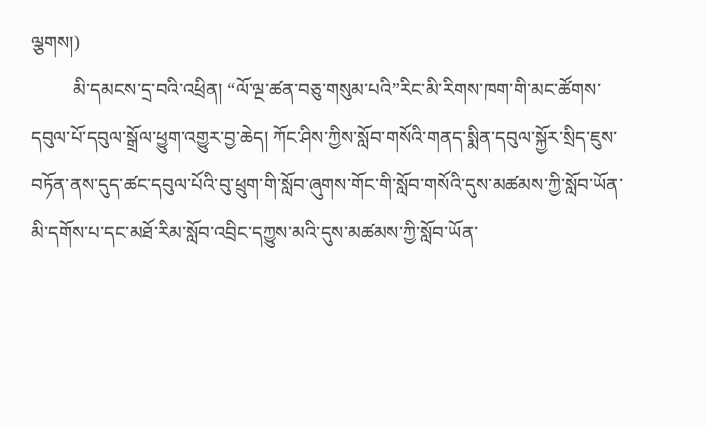ལྕགས།)
         མི་དམངས་དྲ་བའི་འཕྲིན། “ལོ་ལྔ་ཚན་བཅུ་གསུམ་པའི”རིང་མི་རིགས་ཁག་གི་མང་ཚོགས་དབུལ་པོ་དབུལ་སྒྲོལ་ཕྱུག་འགྱུར་བྱ་ཆེད། ཀོང་ཤིས་ཀྱིས་སློབ་གསོའི་གནད་སྨིན་དབུལ་སྐྱོར་སྲིད་ཇུས་བཏོན་ནས་དུད་ཚང་དབུལ་པོའི་བུ་ཕྲུག་གི་སློབ་ཞུགས་གོང་གི་སློབ་གསོའི་དུས་མཚམས་ཀྱི་སློབ་ཡོན་མི་དགོས་པ་དང་མཐོ་རིམ་སློབ་འབྲིང་དཀྱུས་མའི་དུས་མཚམས་ཀྱི་སློབ་ཡོན་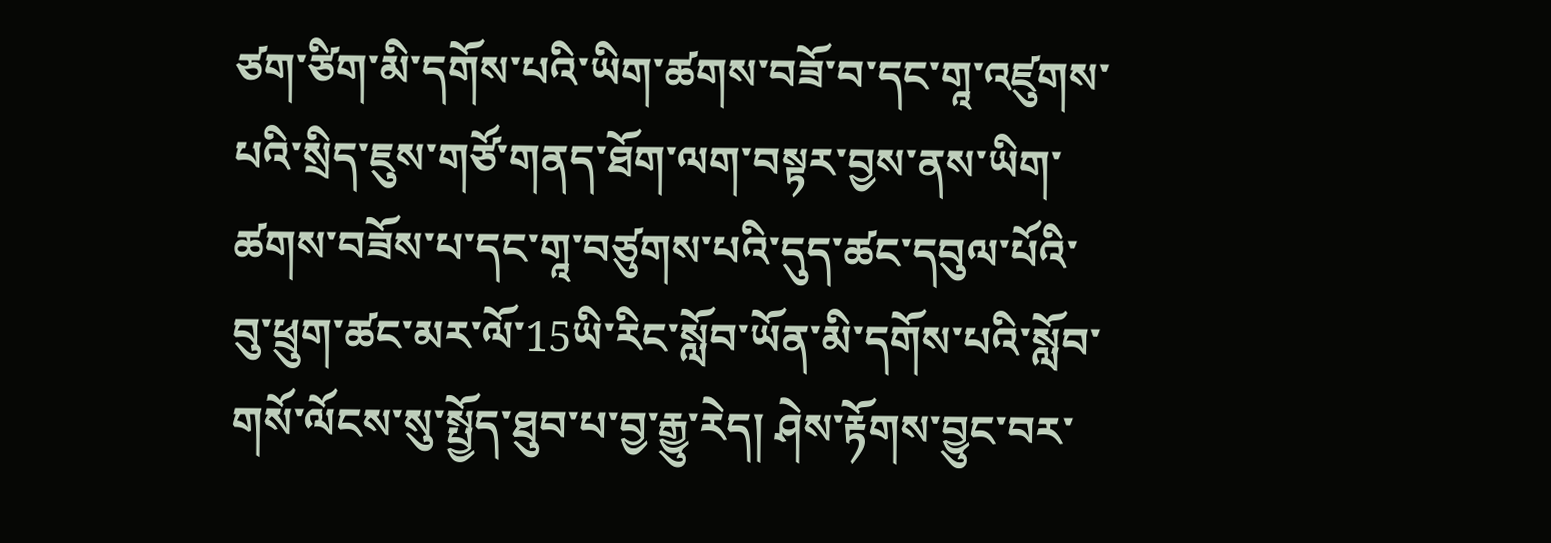ཙག་ཙིག་མི་དགོས་པའི་ཡིག་ཚགས་བཟོ་བ་དང་གཱ་འཛུགས་པའི་སྲིད་ཇུས་གཙོ་གནད་ཐོག་ལག་བསྟར་བྱས་ནས་ཡིག་ཚགས་བཟོས་པ་དང་གཱ་བཙུགས་པའི་དུད་ཚང་དབུལ་པོའི་བུ་ཕྲུག་ཚང་མར་ལོ་15ཡི་རིང་སློབ་ཡོན་མི་དགོས་པའི་སློབ་གསོ་ལོངས་སུ་སྤྱོད་ཐུབ་པ་བྱ་རྒྱུ་རེད། ཤེས་རྟོགས་བྱུང་བར་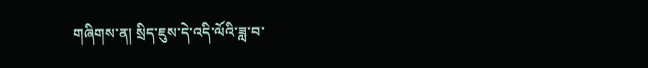གཞིགས་ན། སྲིད་ཇུས་དེ་འདི་ལོའི་ཟླ་བ་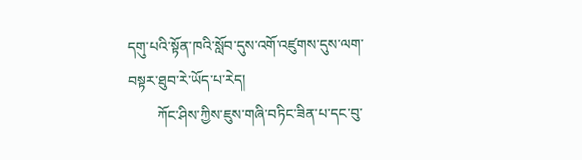དགུ་པའི་སྟོན་ཁའི་སློབ་དུས་འགོ་འཛུགས་དུས་ལག་བསྟར་ཐུབ་རེ་ཡོད་པ་རེད།
        ཀོང་ཤིས་ཀྱིས་ཇུས་གཞི་བཏིང་ཟིན་པ་དང་བུ་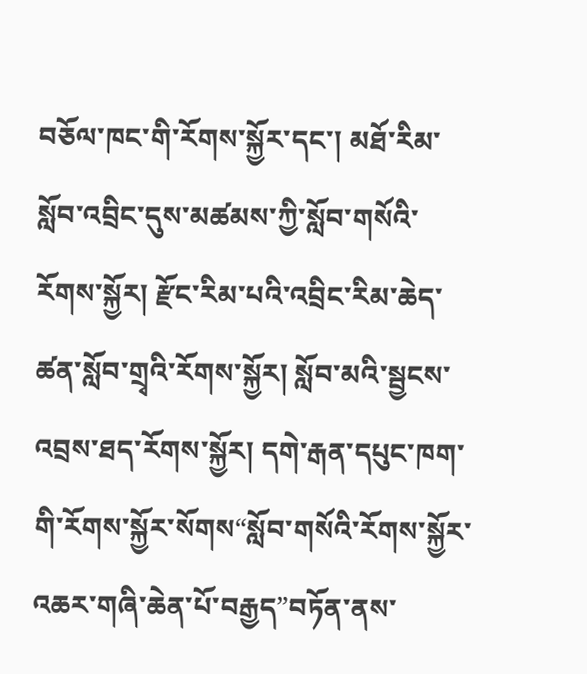བཅོལ་ཁང་གི་རོགས་སྐྱོར་དང་། མཐོ་རིམ་སློབ་འབྲིང་དུས་མཚམས་ཀྱི་སློབ་གསོའི་རོགས་སྐྱོར། རྫོང་རིམ་པའི་འབྲིང་རིམ་ཆེད་ཚན་སློབ་གྲྭའི་རོགས་སྐྱོར། སློབ་མའི་སྦྱངས་འབྲས་ཐད་རོགས་སྐྱོར། དགེ་རྒན་དཔུང་ཁག་གི་རོགས་སྐྱོར་སོགས“སློབ་གསོའི་རོགས་སྐྱོར་འཆར་གཞི་ཆེན་པོ་བརྒྱད”བཏོན་ནས་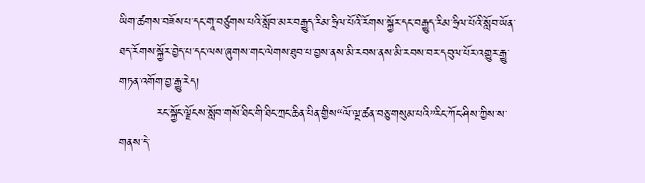ཡིག་ཚགས་བཟོས་པ་དང་གཱ་བཙུགས་པའི་སློབ་མར་བརྒྱུད་རིམ་ཧྲིལ་པོའི་རོགས་སྐྱོར་དང་བརྒྱུད་རིམ་ཧྲིལ་པོའི་སློབ་ཡོན་ཐད་རོགས་སྐྱོར་བྱེད་པ་དང་ལས་ཞུགས་གང་ལེགས་ཐུབ་པ་བྱས་ནས་མི་རབས་ནས་མི་རབས་བར་དབུལ་པོར་འགྱུར་རྒྱུ་གཏན་འགོག་བྱ་རྒྱུ་རེད།
         རང་སྐྱོང་ལྗོངས་སློབ་གསོ་ཐིང་གི་ཐིང་ཀྲང་ཆིན་པིན་གྱིས“ལོ་ལྔ་ཚན་བཅུ་གསུམ་པའི”རིང་ཀོང་ཤིས་ཀྱིས་ས་གནས་དེ་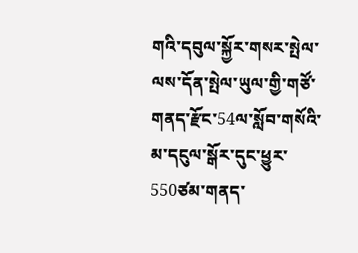གའི་དབུལ་སྐྱོར་གསར་སྤེལ་ལས་དོན་སྤེལ་ཡུལ་གྱི་གཙོ་གནད་རྫོང་54ལ་སློབ་གསོའི་མ་དངུལ་སྒོར་དུང་ཕྱུར་550ཙམ་གནད་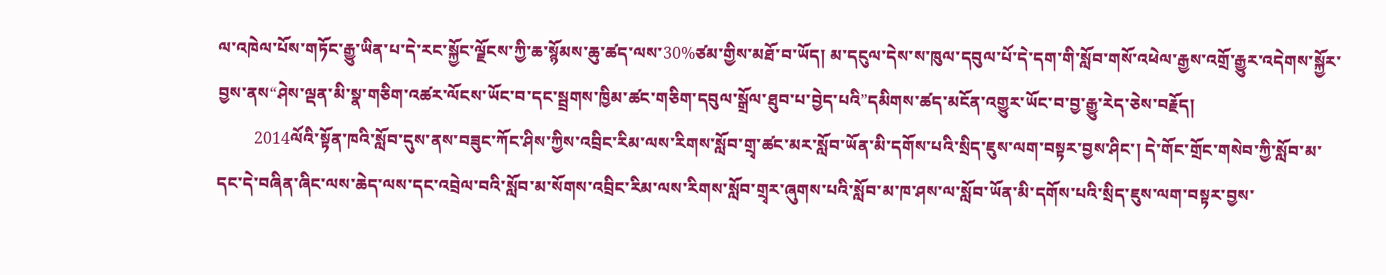ལ་འཁེལ་པོས་གཏོང་རྒྱུ་ཡིན་པ་དེ་རང་སྐྱོང་ལྗོངས་ཀྱི་ཆ་སྙོམས་ཆུ་ཚད་ལས་30%ཙམ་གྱིས་མཐོ་བ་ཡོད། མ་དངུལ་དེས་ས་ཁུལ་དབུལ་པོ་དེ་དག་གི་སློབ་གསོ་འཕེལ་རྒྱས་འགྲོ་རྒྱུར་འདེགས་སྐྱོར་བྱས་ནས“ཤེས་ལྡན་མི་སྣ་གཅིག་འཚར་ལོངས་ཡོང་བ་དང་སྦྲགས་ཁྱིམ་ཚང་གཅིག་དབུལ་སྒྲོལ་ཐུབ་པ་བྱེད་པའི”དམིགས་ཚད་མངོན་འགྱུར་ཡོང་བ་བྱ་རྒྱུ་རེད་ཅེས་བརྗོད།
         2014ལོའི་སྟོན་ཁའི་སློབ་དུས་ནས་བཟུང་ཀོང་ཤིས་ཀྱིས་འབྲིང་རིམ་ལས་རིགས་སློབ་གྲྭ་ཚང་མར་སློབ་ཡོན་མི་དགོས་པའི་སྲིད་ཇུས་ལག་བསྟར་བྱས་ཤིང་། དེ་གོང་གྲོང་གསེབ་ཀྱི་སློབ་མ་དང་དེ་བཞིན་ཞིང་ལས་ཆེད་ལས་དང་འབྲེལ་བའི་སློབ་མ་སོགས་འབྲིང་རིམ་ལས་རིགས་སློབ་གྲྭར་ཞུགས་པའི་སློབ་མ་ཁ་ཤས་ལ་སློབ་ཡོན་མི་དགོས་པའི་སྲིད་ཇུས་ལག་བསྟར་བྱས་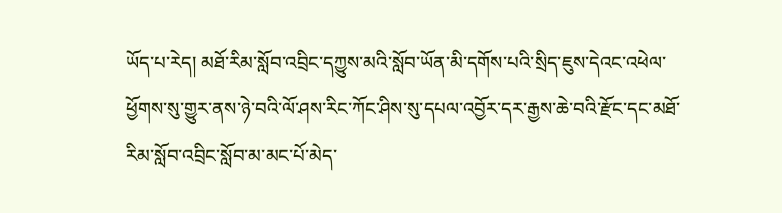ཡོད་པ་རེད། མཐོ་རིམ་སློབ་འབྲིང་དཀྱུས་མའི་སློབ་ཡོན་མི་དགོས་པའི་སྲིད་ཇུས་དེའང་འཕེལ་ཕྱོགས་སུ་གྱུར་ནས་ཉེ་བའི་ལོ་ཤས་རིང་ཀོང་ཤིས་སུ་དཔལ་འབྱོར་དར་རྒྱས་ཆེ་བའི་རྫོང་དང་མཐོ་རིམ་སློབ་འབྲིང་སློབ་མ་མང་པོ་མེད་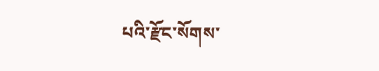པའི་རྫོང་སོགས་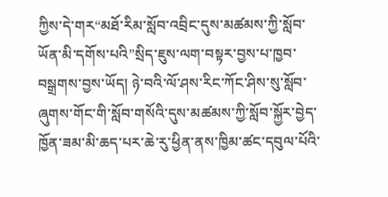ཀྱིས་དེ་གར“མཐོ་རིམ་སློབ་འབྲིང་དུས་མཚམས་ཀྱི་སློབ་ཡོན་མི་དགོས་པའི”སྲིད་ཇུས་ལག་བསྟར་བྱས་པ་ཁྱབ་བསྒྲགས་བྱས་ཡོད། ཉེ་བའི་ལོ་ཤས་རིང་ཀོང་ཤིས་སུ་སློབ་ཞུགས་གོང་གི་སློབ་གསོའི་དུས་མཚམས་ཀྱི་སློབ་སྐྱོར་བྱེད་ཁྱོན་ཟམ་མི་ཆད་པར་ཆེ་རུ་ཕྱིན་ནས་ཁྱིམ་ཚང་དབུལ་པོའི་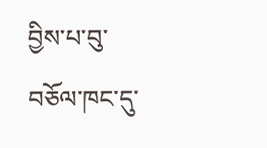བྱིས་པ་བུ་བཅོལ་ཁང་དུ་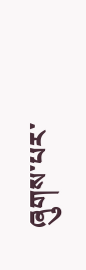ཞུགས་པར་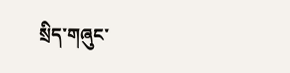སྲིད་གཞུང་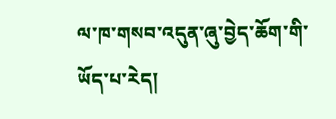ལ་ཁ་གསབ་འདུན་ཞུ་བྱེད་ཆོག་གི་ཡོད་པ་རེད།